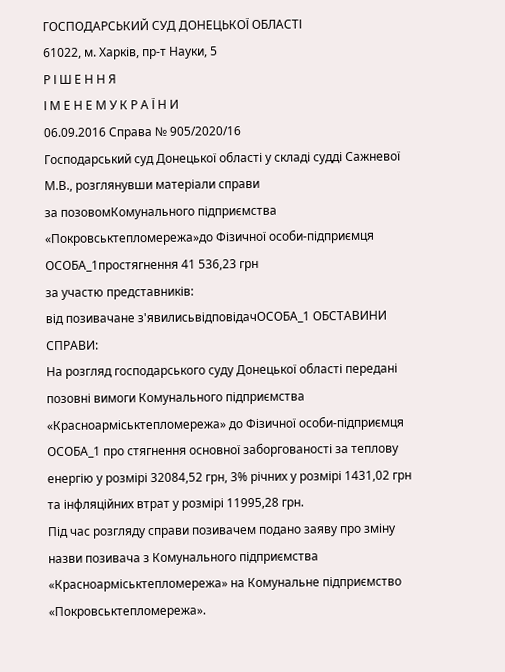ГОСПОДАРСЬКИЙ СУД ДОНЕЦЬКОЇ ОБЛАСТІ
61022, м. Харків, пр-т Науки, 5
Р І Ш Е Н Н Я
І М Е Н Е М У К Р А Ї Н И
06.09.2016 Справа № 905/2020/16
Господарський суд Донецької області у складі судді Сажневої М.В., розглянувши матеріали справи
за позовомКомунального підприємства «Покровськтепломережа»до Фізичної особи-підприємця ОСОБА_1простягнення 41 536,23 грн
за участю представників:
від позивачане з'явилисьвідповідачОСОБА_1 ОБСТАВИНИ СПРАВИ:
На розгляд господарського суду Донецької області передані позовні вимоги Комунального підприємства «Красноарміськтепломережа» до Фізичної особи-підприємця ОСОБА_1 про стягнення основної заборгованості за теплову енергію у розмірі 32084,52 грн, 3% річних у розмірі 1431,02 грн та інфляційних втрат у розмірі 11995,28 грн.
Під час розгляду справи позивачем подано заяву про зміну назви позивача з Комунального підприємства «Красноарміськтепломережа» на Комунальне підприємство «Покровськтепломережа».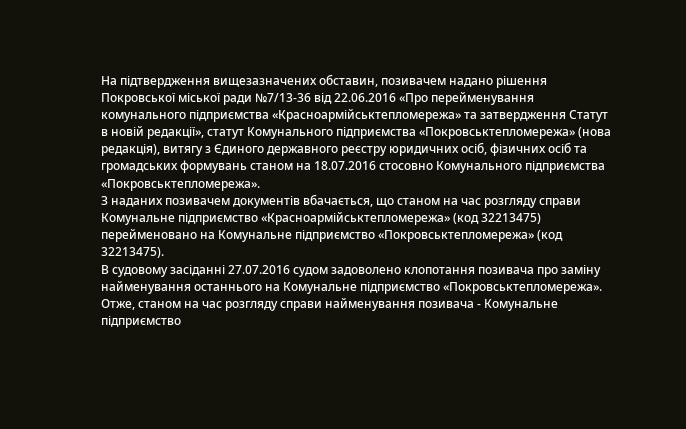На підтвердження вищезазначених обставин, позивачем надано рішення Покровської міської ради №7/13-36 від 22.06.2016 «Про перейменування комунального підприємства «Красноармійськтепломережа» та затвердження Статут в новій редакції», статут Комунального підприємства «Покровськтепломережа» (нова редакція), витягу з Єдиного державного реєстру юридичних осіб, фізичних осіб та громадських формувань станом на 18.07.2016 стосовно Комунального підприємства «Покровськтепломережа».
З наданих позивачем документів вбачається, що станом на час розгляду справи Комунальне підприємство «Красноармійськтепломережа» (код 32213475) перейменовано на Комунальне підприємство «Покровськтепломережа» (код 32213475).
В судовому засіданні 27.07.2016 судом задоволено клопотання позивача про заміну найменування останнього на Комунальне підприємство «Покровськтепломережа».
Отже, станом на час розгляду справи найменування позивача - Комунальне підприємство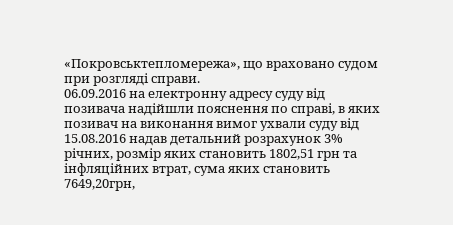«Покровськтепломережа», що враховано судом при розгляді справи.
06.09.2016 на електронну адресу суду від позивача надійшли пояснення по справі, в яких позивач на виконання вимог ухвали суду від 15.08.2016 надав детальний розрахунок 3% річних, розмір яких становить 1802,51 грн та інфляційних втрат, сума яких становить 7649,20грн,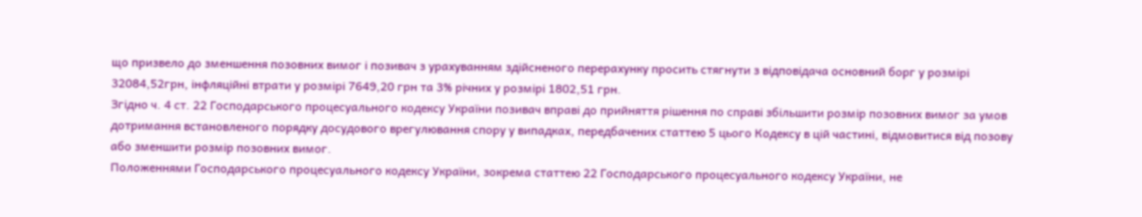що призвело до зменшення позовних вимог і позивач з урахуванням здійсненого перерахунку просить стягнути з відповідача основний борг у розмірі 32084,52грн, інфляційні втрати у розмірі 7649,20 грн та 3% річних у розмірі 1802,51 грн.
Згідно ч. 4 ст. 22 Господарського процесуального кодексу України позивач вправі до прийняття рішення по справі збільшити розмір позовних вимог за умов дотримання встановленого порядку досудового врегулювання спору у випадках, передбачених статтею 5 цього Кодексу в цій частині, відмовитися від позову або зменшити розмір позовних вимог.
Положеннями Господарського процесуального кодексу України, зокрема статтею 22 Господарського процесуального кодексу України, не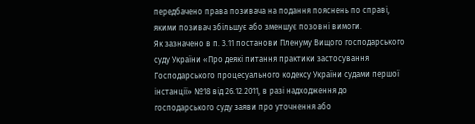передбачено права позивача на подання пояснень по справі, якими позивач збільшує або зменшує позовні вимоги.
Як зазначено в п. 3.11 постанови Пленуму Вищого господарського суду України «Про деякі питання практики застосування Господарського процесуального кодексу України судами першої інстанції» №18 від 26.12.2011, в разі надходження до господарського суду заяви про уточнення або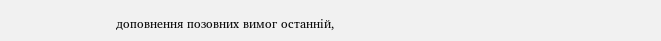доповнення позовних вимог останній,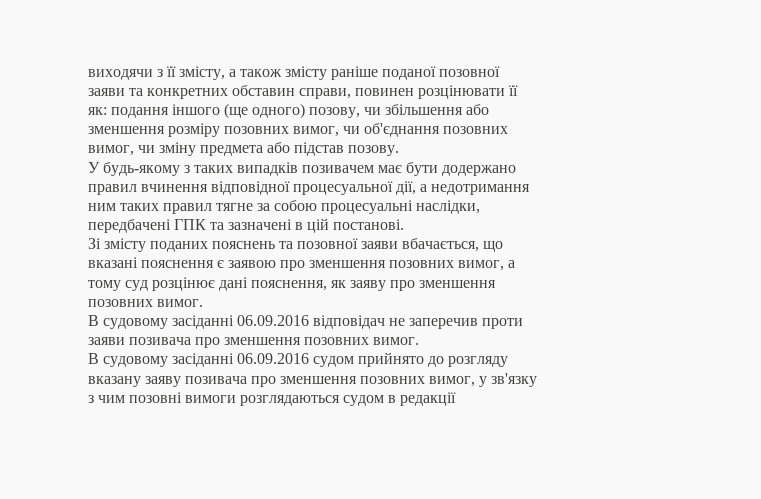виходячи з її змісту, а також змісту раніше поданої позовної заяви та конкретних обставин справи, повинен розцінювати її як: подання іншого (ще одного) позову, чи збільшення або зменшення розміру позовних вимог, чи об'єднання позовних вимог, чи зміну предмета або підстав позову.
У будь-якому з таких випадків позивачем має бути додержано правил вчинення відповідної процесуальної дії, а недотримання ним таких правил тягне за собою процесуальні наслідки, передбачені ГПК та зазначені в цій постанові.
Зі змісту поданих пояснень та позовної заяви вбачається, що вказані пояснення є заявою про зменшення позовних вимог, а тому суд розцінює дані пояснення, як заяву про зменшення позовних вимог.
В судовому засіданні 06.09.2016 відповідач не заперечив проти заяви позивача про зменшення позовних вимог.
В судовому засіданні 06.09.2016 судом прийнято до розгляду вказану заяву позивача про зменшення позовних вимог, у зв'язку з чим позовні вимоги розглядаються судом в редакції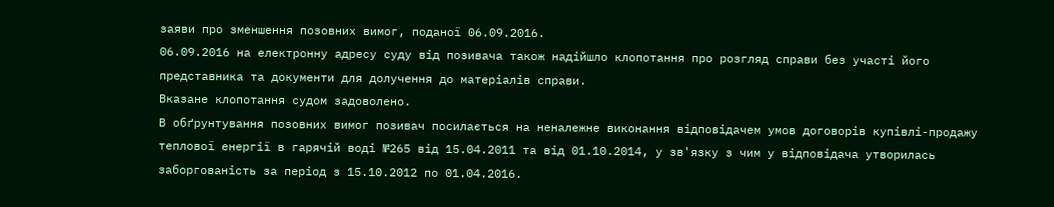заяви про зменшення позовних вимог, поданої 06.09.2016.
06.09.2016 на електронну адресу суду від позивача також надійшло клопотання про розгляд справи без участі його представника та документи для долучення до матеріалів справи.
Вказане клопотання судом задоволено.
В обґрунтування позовних вимог позивач посилається на неналежне виконання відповідачем умов договорів купівлі-продажу теплової енергії в гарячій воді №265 від 15.04.2011 та від 01.10.2014, у зв'язку з чим у відповідача утворилась заборгованість за період з 15.10.2012 по 01.04.2016.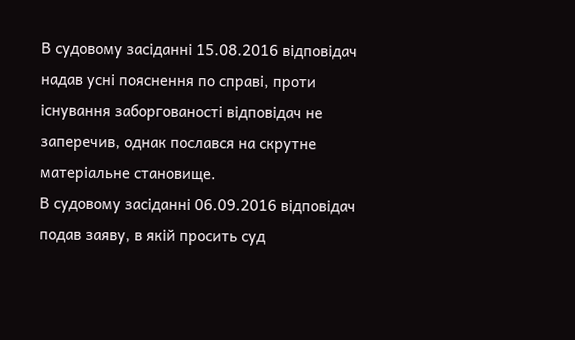В судовому засіданні 15.08.2016 відповідач надав усні пояснення по справі, проти існування заборгованості відповідач не заперечив, однак послався на скрутне матеріальне становище.
В судовому засіданні 06.09.2016 відповідач подав заяву, в якій просить суд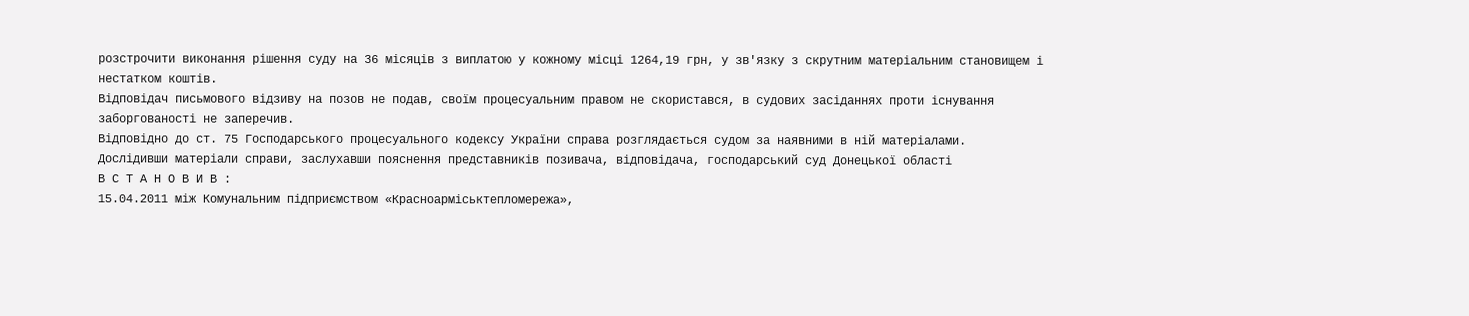розстрочити виконання рішення суду на 36 місяців з виплатою у кожному місці 1264,19 грн, у зв'язку з скрутним матеріальним становищем і нестатком коштів.
Відповідач письмового відзиву на позов не подав, своїм процесуальним правом не скористався, в судових засіданнях проти існування заборгованості не заперечив.
Відповідно до ст. 75 Господарського процесуального кодексу України справа розглядається судом за наявними в ній матеріалами.
Дослідивши матеріали справи, заслухавши пояснення представників позивача, відповідача, господарський суд Донецької області
В С Т А Н О В И В :
15.04.2011 між Комунальним підприємством «Красноарміськтепломережа»,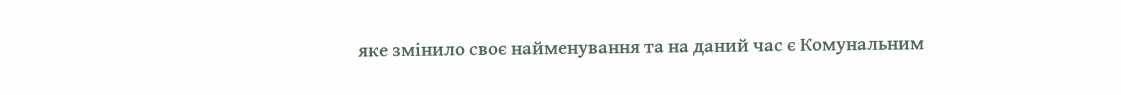яке змінило своє найменування та на даний час є Комунальним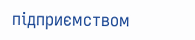підприємством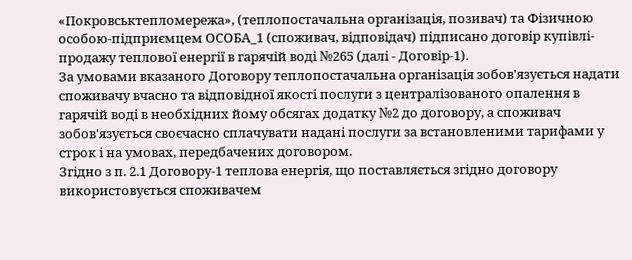«Покровськтепломережа», (теплопостачальна організація, позивач) та Фізичною особою-підприємцем ОСОБА_1 (споживач, відповідач) підписано договір купівлі-продажу теплової енергії в гарячій воді №265 (далі - Договір-1).
За умовами вказаного Договору теплопостачальна організація зобов'язується надати споживачу вчасно та відповідної якості послуги з централізованого опалення в гарячій воді в необхідних йому обсягах додатку №2 до договору, а споживач зобов'язується своєчасно сплачувати надані послуги за встановленими тарифами у строк і на умовах, передбачених договором.
Згідно з п. 2.1 Договору-1 теплова енергія, що поставляється згідно договору використовується споживачем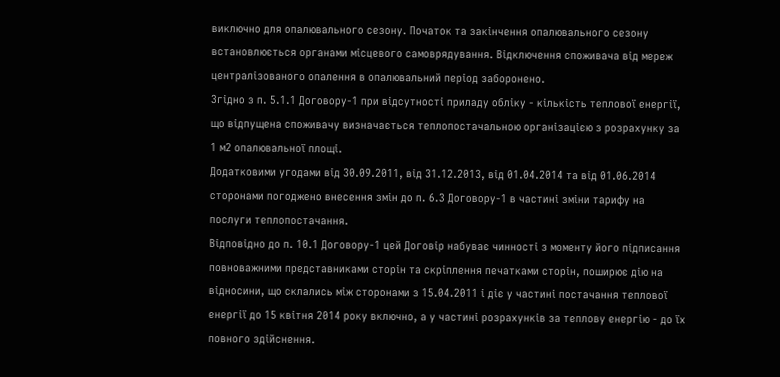виключно для опалювального сезону. Початок та закінчення опалювального сезону встановлюється органами місцевого самоврядування. Відключення споживача від мереж централізованого опалення в опалювальний період заборонено.
Згідно з п. 5.1.1 Договору-1 при відсутності приладу обліку - кількість теплової енергії, що відпущена споживачу визначається теплопостачальною організацією з розрахунку за 1 м2 опалювальної площі.
Додатковими угодами від 30.09.2011, від 31.12.2013, від 01.04.2014 та від 01.06.2014 сторонами погоджено внесення змін до п. 6.3 Договору-1 в частині зміни тарифу на послуги теплопостачання.
Відповідно до п. 10.1 Договору-1 цей Договір набуває чинності з моменту його підписання повноважними представниками сторін та скріплення печатками сторін, поширює дію на відносини, що склались між сторонами з 15.04.2011 і діє у частині постачання теплової енергії до 15 квітня 2014 року включно, а у частині розрахунків за теплову енергію - до їх повного здійснення.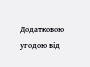Додатковою угодою від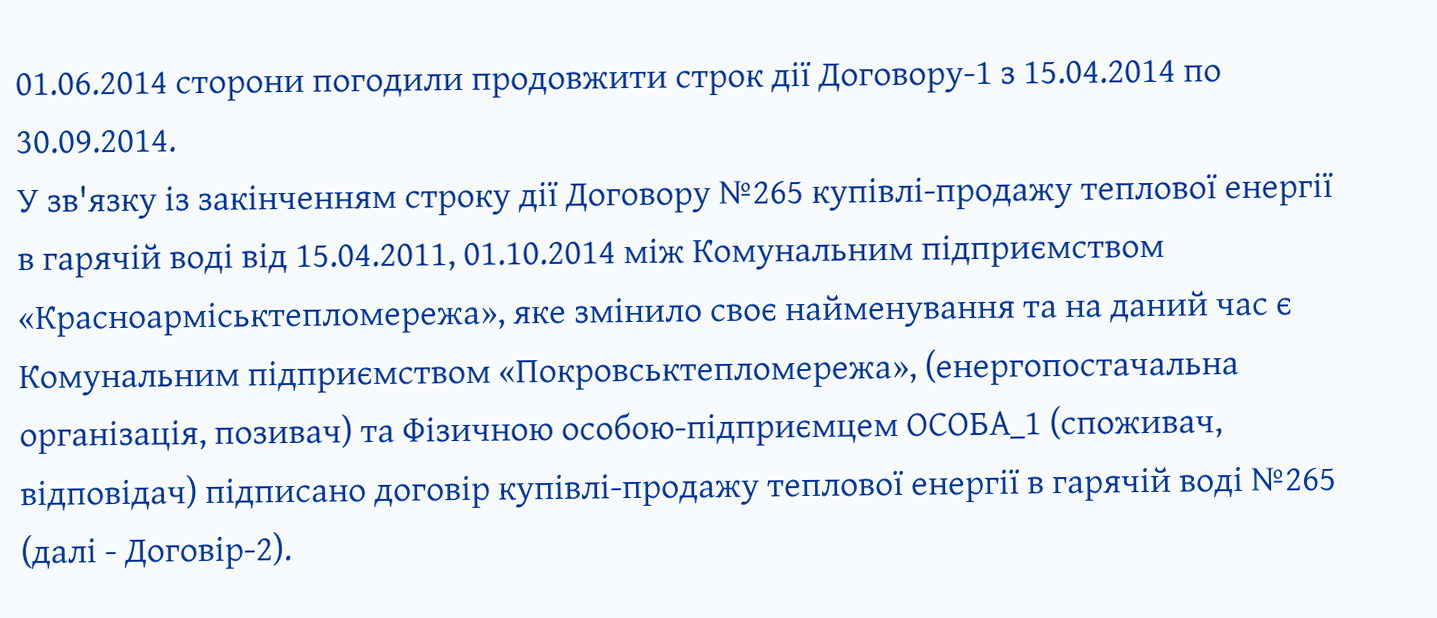01.06.2014 сторони погодили продовжити строк дії Договору-1 з 15.04.2014 по 30.09.2014.
У зв'язку із закінченням строку дії Договору №265 купівлі-продажу теплової енергії в гарячій воді від 15.04.2011, 01.10.2014 між Комунальним підприємством «Красноарміськтепломережа», яке змінило своє найменування та на даний час є Комунальним підприємством «Покровськтепломережа», (енергопостачальна організація, позивач) та Фізичною особою-підприємцем ОСОБА_1 (споживач, відповідач) підписано договір купівлі-продажу теплової енергії в гарячій воді №265 (далі - Договір-2).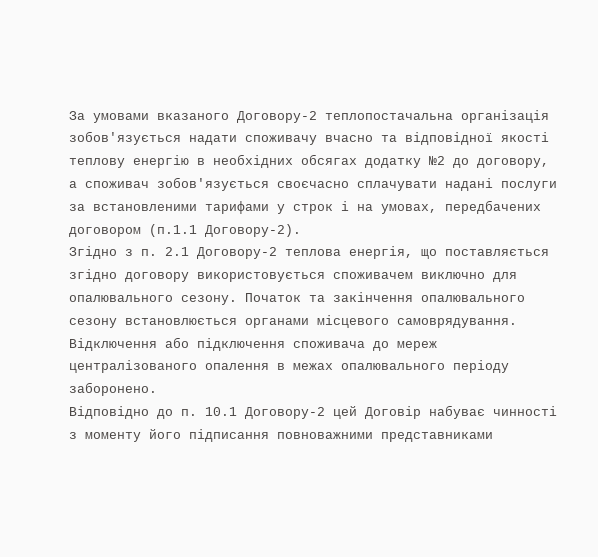За умовами вказаного Договору-2 теплопостачальна організація зобов'язується надати споживачу вчасно та відповідної якості теплову енергію в необхідних обсягах додатку №2 до договору, а споживач зобов'язується своєчасно сплачувати надані послуги за встановленими тарифами у строк і на умовах, передбачених договором (п.1.1 Договору-2).
Згідно з п. 2.1 Договору-2 теплова енергія, що поставляється згідно договору використовується споживачем виключно для опалювального сезону. Початок та закінчення опалювального сезону встановлюється органами місцевого самоврядування. Відключення або підключення споживача до мереж централізованого опалення в межах опалювального періоду заборонено.
Відповідно до п. 10.1 Договору-2 цей Договір набуває чинності з моменту його підписання повноважними представниками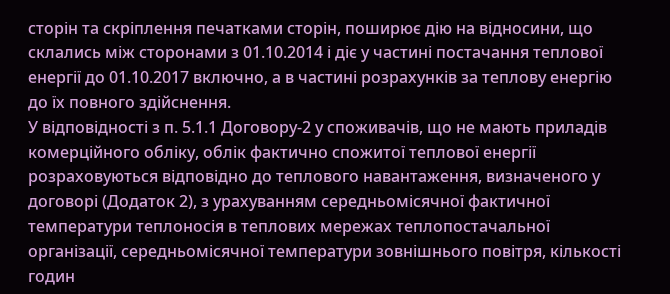сторін та скріплення печатками сторін, поширює дію на відносини, що склались між сторонами з 01.10.2014 і діє у частині постачання теплової енергії до 01.10.2017 включно, а в частині розрахунків за теплову енергію до їх повного здійснення.
У відповідності з п. 5.1.1 Договору-2 у споживачів, що не мають приладів комерційного обліку, облік фактично спожитої теплової енергії розраховуються відповідно до теплового навантаження, визначеного у договорі (Додаток 2), з урахуванням середньомісячної фактичної температури теплоносія в теплових мережах теплопостачальної організації, середньомісячної температури зовнішнього повітря, кількості годин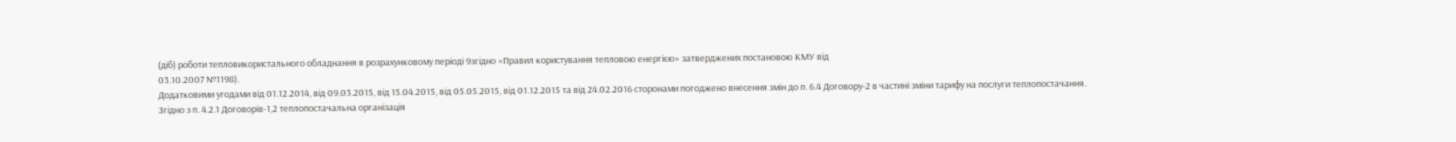(діб) роботи тепловикористального обладнання в розрахунковому періоді 9згідно «Правил користування тепловою енергією» затверджених постановою КМУ від
03.10.2007 №1198).
Додатковими угодами від 01.12.2014, від 09.03.2015, від 15.04.2015, від 05.05.2015, від 01.12.2015 та від 24.02.2016 сторонами погоджено внесення змін до п. 6.4 Договору-2 в частині зміни тарифу на послуги теплопостачання.
Згідно з п. 4.2.1 Договорів-1,2 теплопостачальна організація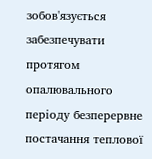зобов'язується забезпечувати протягом опалювального періоду безперервне постачання теплової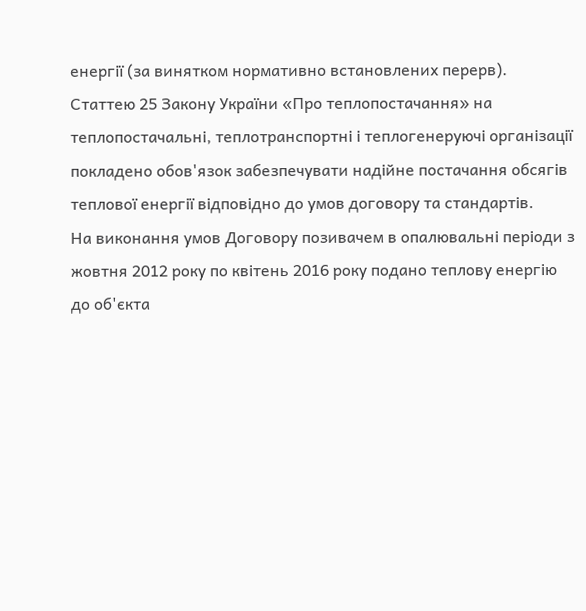енергії (за винятком нормативно встановлених перерв).
Статтею 25 Закону України «Про теплопостачання» на теплопостачальні, теплотранспортні і теплогенеруючі організації покладено обов'язок забезпечувати надійне постачання обсягів теплової енергії відповідно до умов договору та стандартів.
На виконання умов Договору позивачем в опалювальні періоди з жовтня 2012 року по квітень 2016 року подано теплову енергію до об'єкта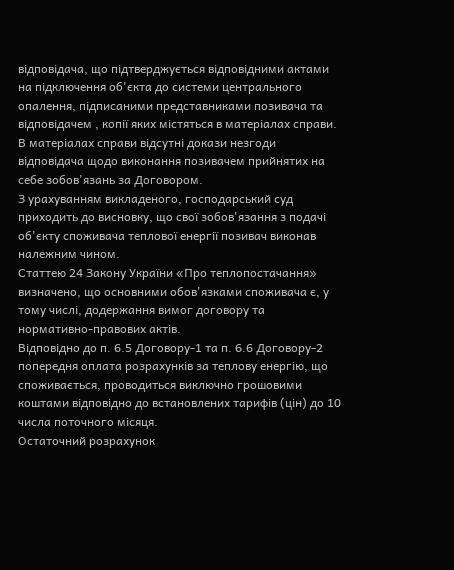відповідача, що підтверджується відповідними актами на підключення об'єкта до системи центрального опалення, підписаними представниками позивача та відповідачем , копії яких містяться в матеріалах справи.
В матеріалах справи відсутні докази незгоди відповідача щодо виконання позивачем прийнятих на себе зобов'язань за Договором.
З урахуванням викладеного, господарський суд приходить до висновку, що свої зобов'язання з подачі об'єкту споживача теплової енергії позивач виконав належним чином.
Статтею 24 Закону України «Про теплопостачання» визначено, що основними обов'язками споживача є, у тому числі, додержання вимог договору та нормативно-правових актів.
Відповідно до п. 6.5 Договору-1 та п. 6.6 Договору-2 попередня оплата розрахунків за теплову енергію, що споживається, проводиться виключно грошовими коштами відповідно до встановлених тарифів (цін) до 10 числа поточного місяця.
Остаточний розрахунок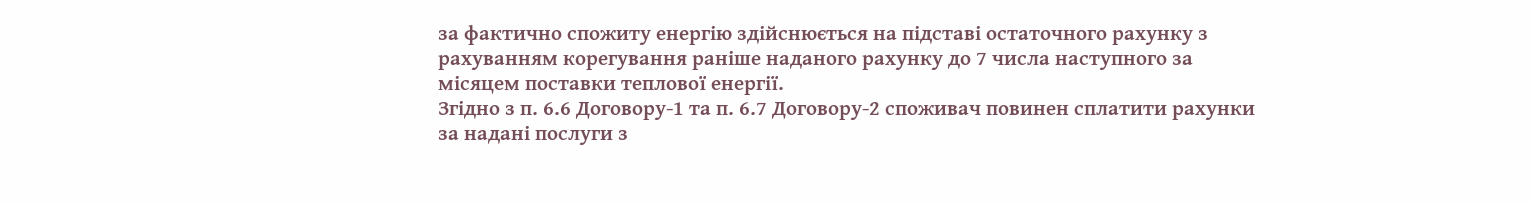за фактично спожиту енергію здійснюється на підставі остаточного рахунку з рахуванням корегування раніше наданого рахунку до 7 числа наступного за місяцем поставки теплової енергії.
Згідно з п. 6.6 Договору-1 та п. 6.7 Договору-2 споживач повинен сплатити рахунки за надані послуги з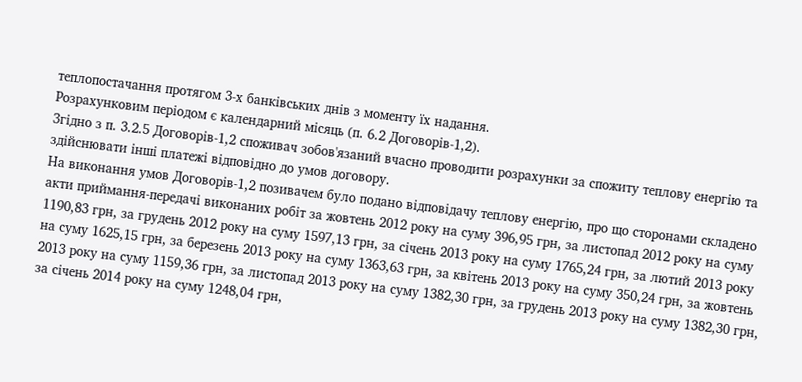теплопостачання протягом 3-х банківських днів з моменту їх надання.
Розрахунковим періодом є календарний місяць (п. 6.2 Договорів-1,2).
Згідно з п. 3.2.5 Договорів-1,2 споживач зобов'язаний вчасно проводити розрахунки за спожиту теплову енергію та здійснювати інші платежі відповідно до умов договору.
На виконання умов Договорів-1,2 позивачем було подано відповідачу теплову енергію, про що сторонами складено акти приймання-передачі виконаних робіт за жовтень 2012 року на суму 396,95 грн, за листопад 2012 року на суму 1190,83 грн, за грудень 2012 року на суму 1597,13 грн, за січень 2013 року на суму 1765,24 грн, за лютий 2013 року на суму 1625,15 грн, за березень 2013 року на суму 1363,63 грн, за квітень 2013 року на суму 350,24 грн, за жовтень 2013 року на суму 1159,36 грн, за листопад 2013 року на суму 1382,30 грн, за грудень 2013 року на суму 1382,30 грн, за січень 2014 року на суму 1248,04 грн,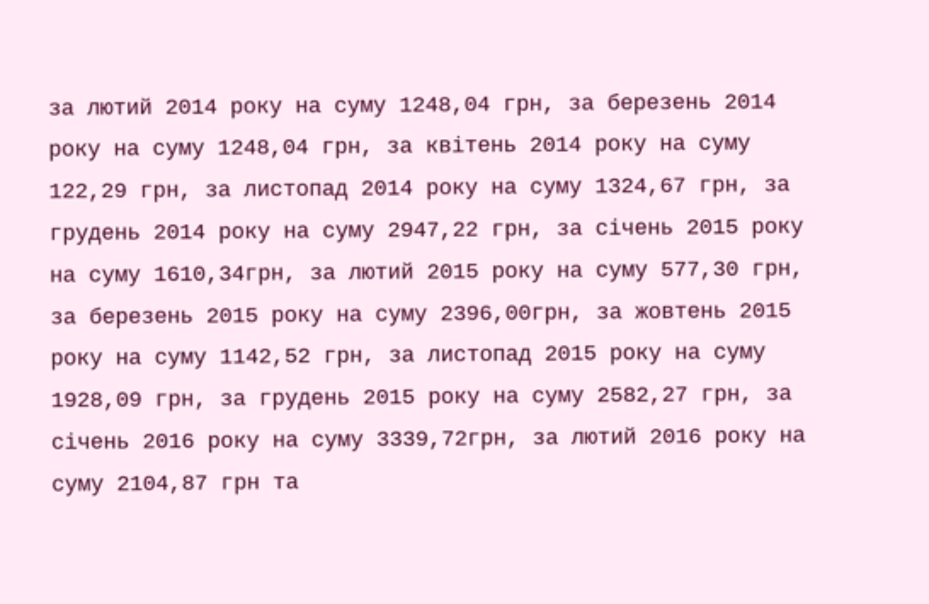за лютий 2014 року на суму 1248,04 грн, за березень 2014 року на суму 1248,04 грн, за квітень 2014 року на суму 122,29 грн, за листопад 2014 року на суму 1324,67 грн, за грудень 2014 року на суму 2947,22 грн, за січень 2015 року на суму 1610,34грн, за лютий 2015 року на суму 577,30 грн, за березень 2015 року на суму 2396,00грн, за жовтень 2015 року на суму 1142,52 грн, за листопад 2015 року на суму 1928,09 грн, за грудень 2015 року на суму 2582,27 грн, за січень 2016 року на суму 3339,72грн, за лютий 2016 року на суму 2104,87 грн та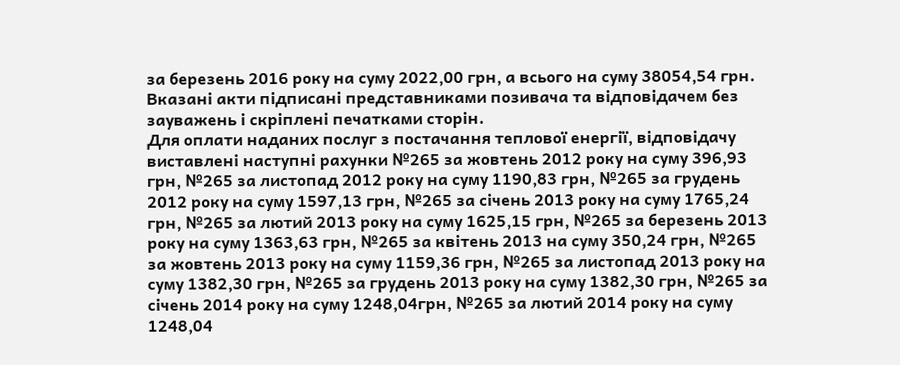за березень 2016 року на суму 2022,00 грн, а всього на суму 38054,54 грн.
Вказані акти підписані представниками позивача та відповідачем без зауважень і скріплені печатками сторін.
Для оплати наданих послуг з постачання теплової енергії, відповідачу виставлені наступні рахунки №265 за жовтень 2012 року на суму 396,93 грн, №265 за листопад 2012 року на суму 1190,83 грн, №265 за грудень 2012 року на суму 1597,13 грн, №265 за січень 2013 року на суму 1765,24 грн, №265 за лютий 2013 року на суму 1625,15 грн, №265 за березень 2013 року на суму 1363,63 грн, №265 за квітень 2013 на суму 350,24 грн, №265 за жовтень 2013 року на суму 1159,36 грн, №265 за листопад 2013 року на суму 1382,30 грн, №265 за грудень 2013 року на суму 1382,30 грн, №265 за січень 2014 року на суму 1248,04грн, №265 за лютий 2014 року на суму 1248,04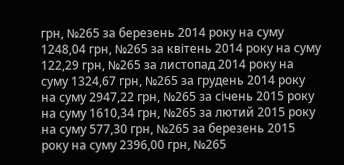грн, №265 за березень 2014 року на суму 1248,04 грн, №265 за квітень 2014 року на суму 122,29 грн, №265 за листопад 2014 року на суму 1324,67 грн, №265 за грудень 2014 року на суму 2947,22 грн, №265 за січень 2015 року на суму 1610,34 грн, №265 за лютий 2015 року на суму 577,30 грн, №265 за березень 2015 року на суму 2396,00 грн, №265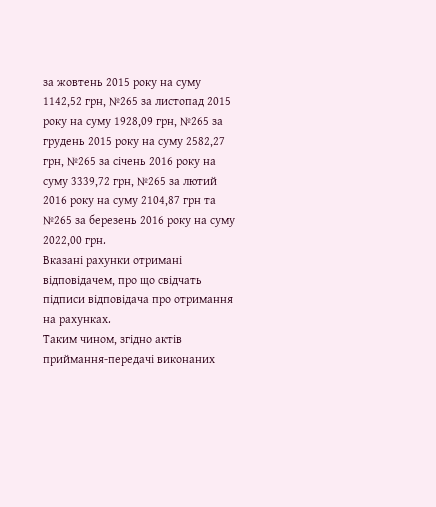за жовтень 2015 року на суму 1142,52 грн, №265 за листопад 2015 року на суму 1928,09 грн, №265 за грудень 2015 року на суму 2582,27 грн, №265 за січень 2016 року на суму 3339,72 грн, №265 за лютий 2016 року на суму 2104,87 грн та №265 за березень 2016 року на суму 2022,00 грн.
Вказані рахунки отримані відповідачем, про що свідчать підписи відповідача про отримання на рахунках.
Таким чином, згідно актів приймання-передачі виконаних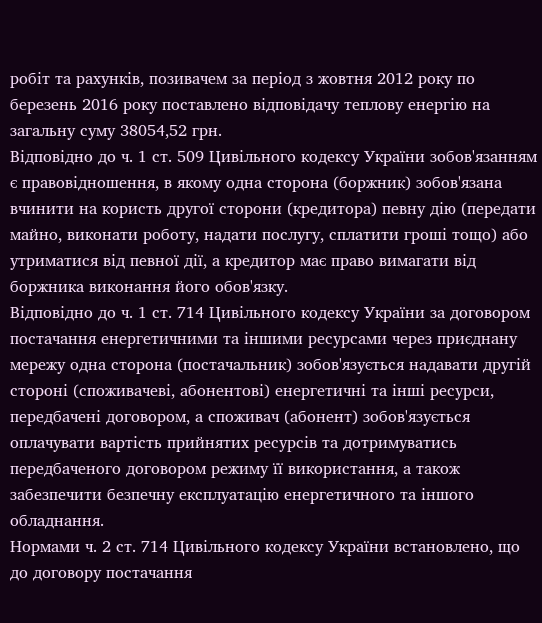робіт та рахунків, позивачем за період з жовтня 2012 року по березень 2016 року поставлено відповідачу теплову енергію на загальну суму 38054,52 грн.
Відповідно до ч. 1 ст. 509 Цивільного кодексу України зобов'язанням є правовідношення, в якому одна сторона (боржник) зобов'язана вчинити на користь другої сторони (кредитора) певну дію (передати майно, виконати роботу, надати послугу, сплатити гроші тощо) або утриматися від певної дії, а кредитор має право вимагати від боржника виконання його обов'язку.
Відповідно до ч. 1 ст. 714 Цивільного кодексу України за договором постачання енергетичними та іншими ресурсами через приєднану мережу одна сторона (постачальник) зобов'язується надавати другій стороні (споживачеві, абонентові) енергетичні та інші ресурси, передбачені договором, а споживач (абонент) зобов'язується оплачувати вартість прийнятих ресурсів та дотримуватись передбаченого договором режиму її використання, а також забезпечити безпечну експлуатацію енергетичного та іншого обладнання.
Нормами ч. 2 ст. 714 Цивільного кодексу України встановлено, що до договору постачання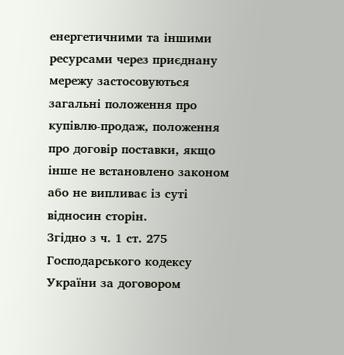енергетичними та іншими ресурсами через приєднану мережу застосовуються загальні положення про купівлю-продаж, положення про договір поставки, якщо інше не встановлено законом або не випливає із суті відносин сторін.
Згідно з ч. 1 ст. 275 Господарського кодексу України за договором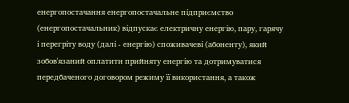енергопостачання енергопостачальне підприємство (енергопостачальник) відпускає електричну енергію, пару, гарячу і перегріту воду (далі - енергію) споживачеві (абоненту), який зобов'язаний оплатити прийняту енергію та дотримуватися передбаченого договором режиму її використання, а також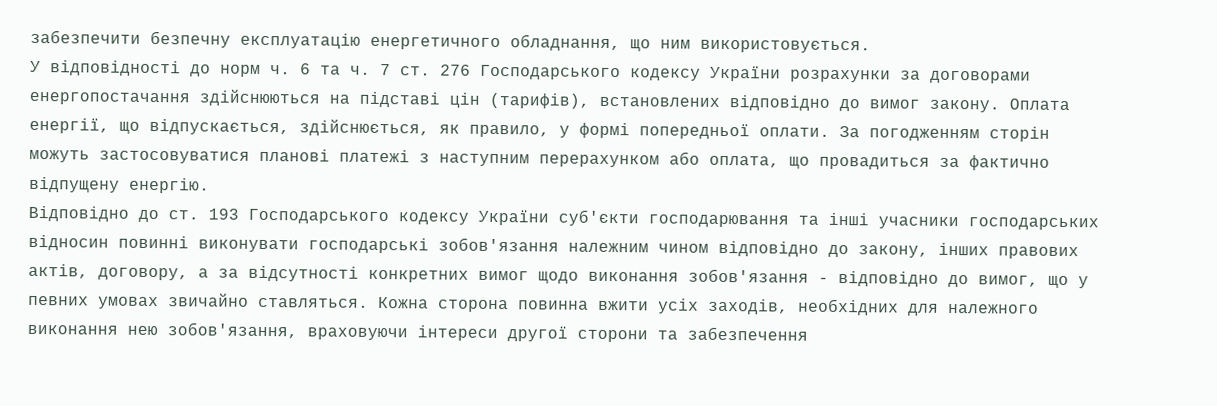забезпечити безпечну експлуатацію енергетичного обладнання, що ним використовується.
У відповідності до норм ч. 6 та ч. 7 ст. 276 Господарського кодексу України розрахунки за договорами енергопостачання здійснюються на підставі цін (тарифів), встановлених відповідно до вимог закону. Оплата енергії, що відпускається, здійснюється, як правило, у формі попередньої оплати. За погодженням сторін можуть застосовуватися планові платежі з наступним перерахунком або оплата, що провадиться за фактично відпущену енергію.
Відповідно до ст. 193 Господарського кодексу України суб'єкти господарювання та інші учасники господарських відносин повинні виконувати господарські зобов'язання належним чином відповідно до закону, інших правових актів, договору, а за відсутності конкретних вимог щодо виконання зобов'язання - відповідно до вимог, що у певних умовах звичайно ставляться. Кожна сторона повинна вжити усіх заходів, необхідних для належного виконання нею зобов'язання, враховуючи інтереси другої сторони та забезпечення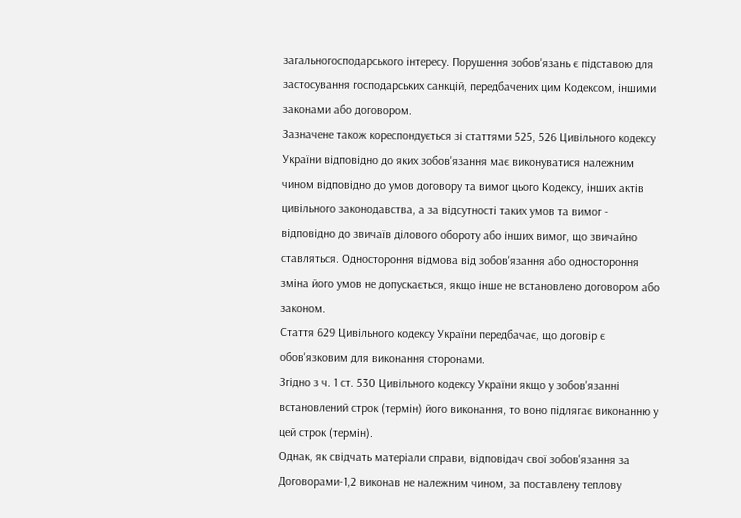загальногосподарського інтересу. Порушення зобов'язань є підставою для застосування господарських санкцій, передбачених цим Кодексом, іншими законами або договором.
Зазначене також кореспондується зі статтями 525, 526 Цивільного кодексу України відповідно до яких зобов'язання має виконуватися належним чином відповідно до умов договору та вимог цього Кодексу, інших актів цивільного законодавства, а за відсутності таких умов та вимог - відповідно до звичаїв ділового обороту або інших вимог, що звичайно ставляться. Одностороння відмова від зобов'язання або одностороння зміна його умов не допускається, якщо інше не встановлено договором або законом.
Стаття 629 Цивільного кодексу України передбачає, що договір є обов'язковим для виконання сторонами.
Згідно з ч. 1 ст. 530 Цивільного кодексу України якщо у зобов'язанні встановлений строк (термін) його виконання, то воно підлягає виконанню у цей строк (термін).
Однак, як свідчать матеріали справи, відповідач свої зобов'язання за Договорами-1,2 виконав не належним чином, за поставлену теплову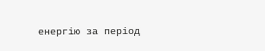енергію за період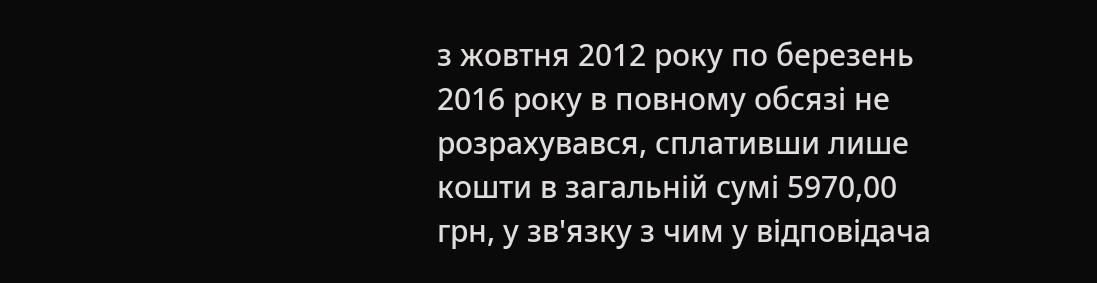з жовтня 2012 року по березень 2016 року в повному обсязі не розрахувався, сплативши лише кошти в загальній сумі 5970,00 грн, у зв'язку з чим у відповідача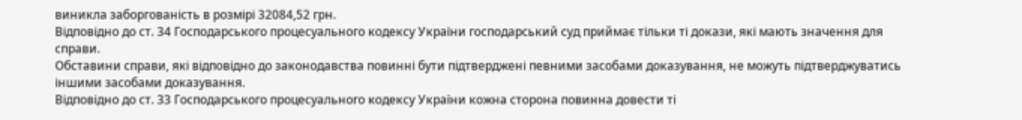виникла заборгованість в розмірі 32084,52 грн.
Відповідно до ст. 34 Господарського процесуального кодексу України господарський суд приймає тільки ті докази, які мають значення для справи.
Обставини справи, які відповідно до законодавства повинні бути підтверджені певними засобами доказування, не можуть підтверджуватись іншими засобами доказування.
Відповідно до ст. 33 Господарського процесуального кодексу України кожна сторона повинна довести ті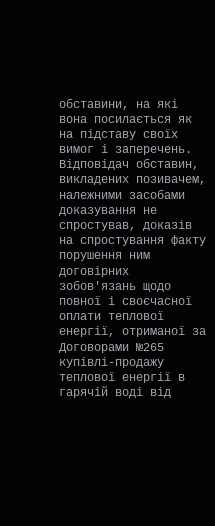обставини, на які вона посилається як на підставу своїх вимог і заперечень.
Відповідач обставин, викладених позивачем, належними засобами доказування не спростував, доказів на спростування факту порушення ним договірних зобов'язань щодо повної і своєчасної оплати теплової енергії, отриманої за Договорами №265 купівлі-продажу теплової енергії в гарячій воді від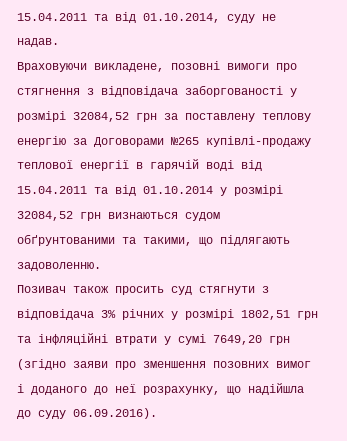15.04.2011 та від 01.10.2014, суду не надав.
Враховуючи викладене, позовні вимоги про стягнення з відповідача заборгованості у розмірі 32084,52 грн за поставлену теплову енергію за Договорами №265 купівлі-продажу теплової енергії в гарячій воді від 15.04.2011 та від 01.10.2014 у розмірі 32084,52 грн визнаються судом обґрунтованими та такими, що підлягають задоволенню.
Позивач також просить суд стягнути з відповідача 3% річних у розмірі 1802,51 грн та інфляційні втрати у сумі 7649,20 грн (згідно заяви про зменшення позовних вимог і доданого до неї розрахунку, що надійшла до суду 06.09.2016).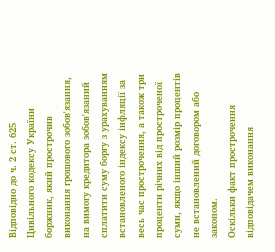Відповідно до ч. 2 ст. 625 Цивільного кодексу України боржник, який прострочив виконання грошового зобов'язання, на вимогу кредитора зобов'язаний сплатити суму боргу з урахуванням встановленого індексу інфляції за весь час прострочення, а також три проценти річних від простроченої суми, якщо інший розмір процентів не встановлений договором або законом.
Оскільки факт прострочення відповідачем виконання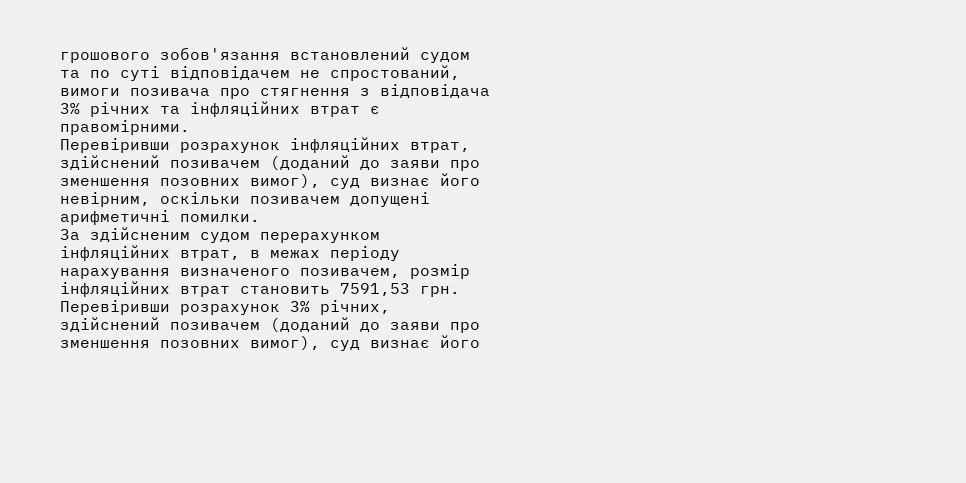грошового зобов'язання встановлений судом та по суті відповідачем не спростований, вимоги позивача про стягнення з відповідача 3% річних та інфляційних втрат є правомірними.
Перевіривши розрахунок інфляційних втрат, здійснений позивачем (доданий до заяви про зменшення позовних вимог), суд визнає його невірним, оскільки позивачем допущені арифметичні помилки.
За здійсненим судом перерахунком інфляційних втрат, в межах періоду нарахування визначеного позивачем, розмір інфляційних втрат становить 7591,53 грн.
Перевіривши розрахунок 3% річних, здійснений позивачем (доданий до заяви про зменшення позовних вимог), суд визнає його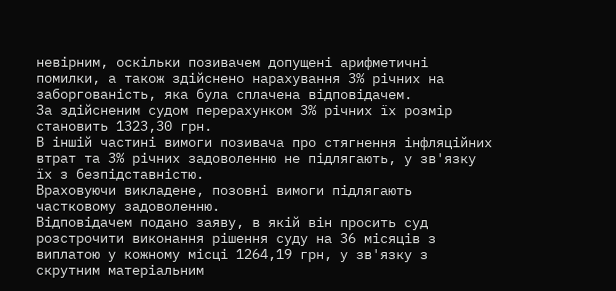невірним, оскільки позивачем допущені арифметичні помилки, а також здійснено нарахування 3% річних на заборгованість, яка була сплачена відповідачем.
За здійсненим судом перерахунком 3% річних їх розмір становить 1323,30 грн.
В іншій частині вимоги позивача про стягнення інфляційних втрат та 3% річних задоволенню не підлягають, у зв'язку їх з безпідставністю.
Враховуючи викладене, позовні вимоги підлягають частковому задоволенню.
Відповідачем подано заяву, в якій він просить суд розстрочити виконання рішення суду на 36 місяців з виплатою у кожному місці 1264,19 грн, у зв'язку з скрутним матеріальним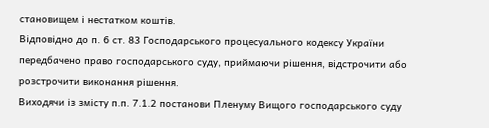становищем і нестатком коштів.
Відповідно до п. 6 ст. 83 Господарського процесуального кодексу України передбачено право господарського суду, приймаючи рішення, відстрочити або розстрочити виконання рішення.
Виходячи із змісту п.п. 7.1.2 постанови Пленуму Вищого господарського суду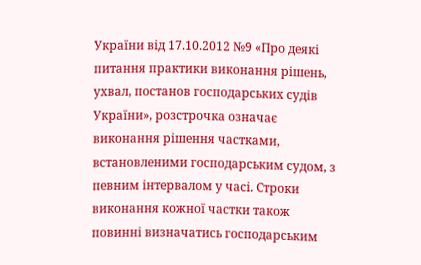України від 17.10.2012 №9 «Про деякі питання практики виконання рішень, ухвал, постанов господарських судів України», розстрочка означає виконання рішення частками, встановленими господарським судом, з певним інтервалом у часі. Строки виконання кожної частки також повинні визначатись господарським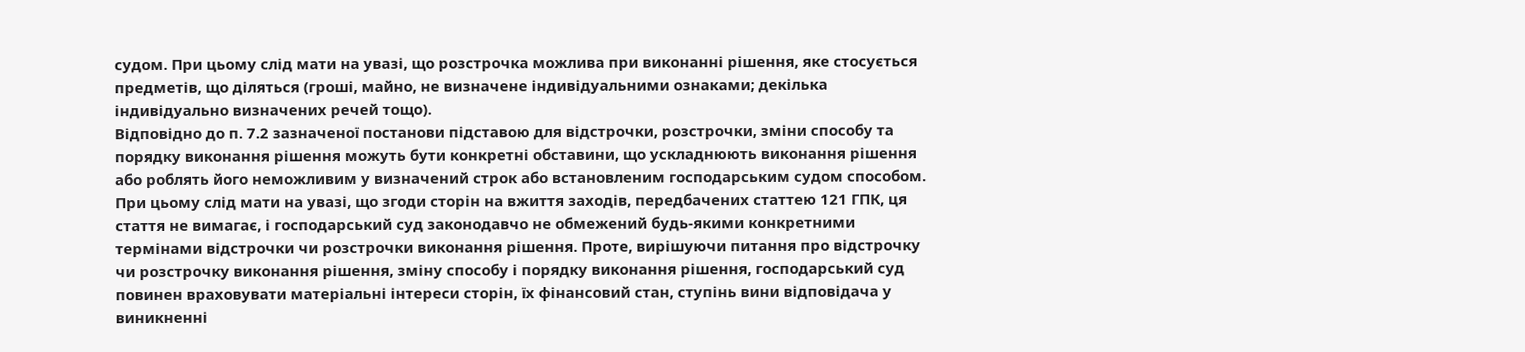судом. При цьому слід мати на увазі, що розстрочка можлива при виконанні рішення, яке стосується предметів, що діляться (гроші, майно, не визначене індивідуальними ознаками; декілька індивідуально визначених речей тощо).
Відповідно до п. 7.2 зазначеної постанови підставою для відстрочки, розстрочки, зміни способу та порядку виконання рішення можуть бути конкретні обставини, що ускладнюють виконання рішення або роблять його неможливим у визначений строк або встановленим господарським судом способом. При цьому слід мати на увазі, що згоди сторін на вжиття заходів, передбачених статтею 121 ГПК, ця стаття не вимагає, і господарський суд законодавчо не обмежений будь-якими конкретними термінами відстрочки чи розстрочки виконання рішення. Проте, вирішуючи питання про відстрочку чи розстрочку виконання рішення, зміну способу і порядку виконання рішення, господарський суд повинен враховувати матеріальні інтереси сторін, їх фінансовий стан, ступінь вини відповідача у виникненні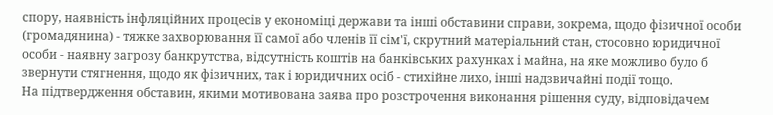спору, наявність інфляційних процесів у економіці держави та інші обставини справи, зокрема, щодо фізичної особи (громадянина) - тяжке захворювання її самої або членів її сім'ї, скрутний матеріальний стан, стосовно юридичної особи - наявну загрозу банкрутства, відсутність коштів на банківських рахунках і майна, на яке можливо було б звернути стягнення, щодо як фізичних, так і юридичних осіб - стихійне лихо, інші надзвичайні події тощо.
На підтвердження обставин, якими мотивована заява про розстрочення виконання рішення суду, відповідачем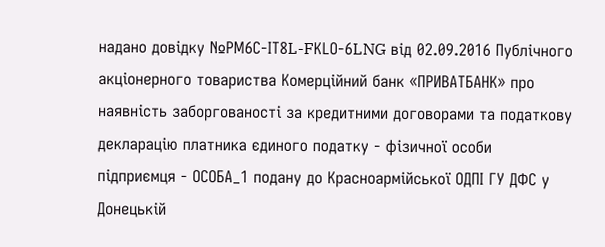надано довідку №РМ6С-ІТ8L-FКLO-6LNG від 02.09.2016 Публічного акціонерного товариства Комерційний банк «ПРИВАТБАНК» про наявність заборгованості за кредитними договорами та податкову декларацію платника єдиного податку - фізичної особи підприємця - ОСОБА_1 подану до Красноармійської ОДПІ ГУ ДФС у Донецькій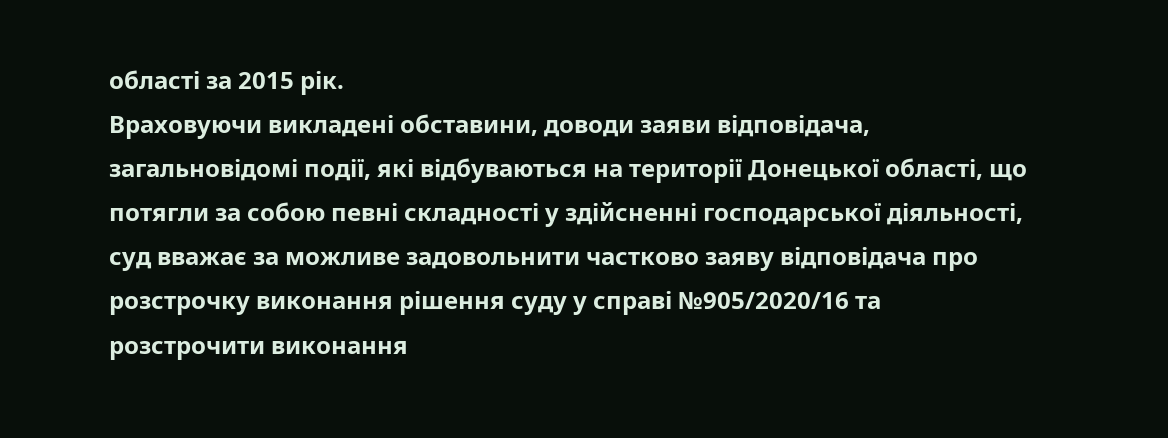області за 2015 рік.
Враховуючи викладені обставини, доводи заяви відповідача, загальновідомі події, які відбуваються на території Донецької області, що потягли за собою певні складності у здійсненні господарської діяльності, суд вважає за можливе задовольнити частково заяву відповідача про розстрочку виконання рішення суду у справі №905/2020/16 та розстрочити виконання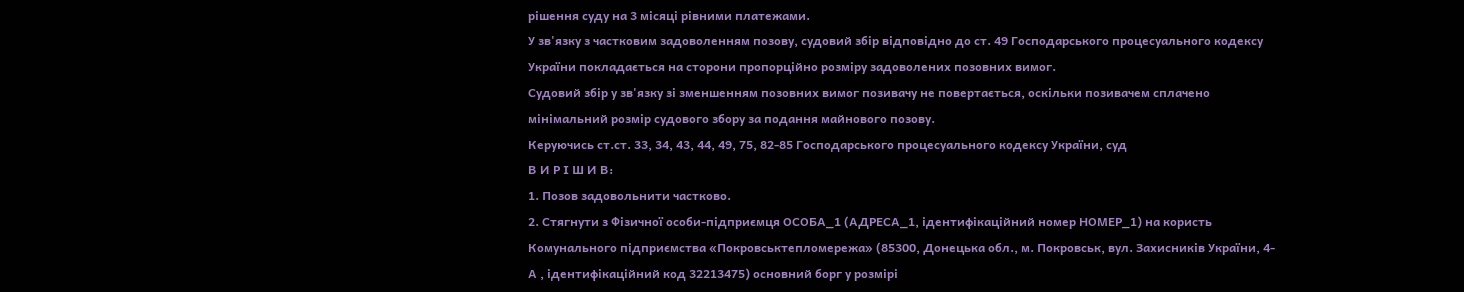рішення суду на 3 місяці рівними платежами.
У зв'язку з частковим задоволенням позову, судовий збір відповідно до ст. 49 Господарського процесуального кодексу України покладається на сторони пропорційно розміру задоволених позовних вимог.
Судовий збір у зв'язку зі зменшенням позовних вимог позивачу не повертається, оскільки позивачем сплачено мінімальний розмір судового збору за подання майнового позову.
Керуючись ст.ст. 33, 34, 43, 44, 49, 75, 82-85 Господарського процесуального кодексу України, суд
В И Р І Ш И В:
1. Позов задовольнити частково.
2. Стягнути з Фізичної особи-підприємця ОСОБА_1 (АДРЕСА_1, ідентифікаційний номер НОМЕР_1) на користь Комунального підприємства «Покровськтепломережа» (85300, Донецька обл., м. Покровськ, вул. Захисників України, 4-А , ідентифікаційний код 32213475) основний борг у розмірі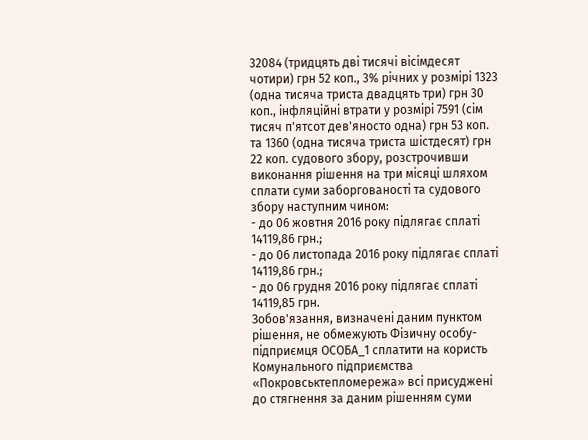32084 (тридцять дві тисячі вісімдесят чотири) грн 52 коп., 3% річних у розмірі 1323 (одна тисяча триста двадцять три) грн 30 коп., інфляційні втрати у розмірі 7591 (сім тисяч п'ятсот дев'яносто одна) грн 53 коп. та 1360 (одна тисяча триста шістдесят) грн 22 коп. судового збору, розстрочивши виконання рішення на три місяці шляхом сплати суми заборгованості та судового збору наступним чином:
- до 06 жовтня 2016 року підлягає сплаті 14119,86 грн.;
- до 06 листопада 2016 року підлягає сплаті 14119,86 грн.;
- до 06 грудня 2016 року підлягає сплаті 14119,85 грн.
Зобов'язання, визначені даним пунктом рішення, не обмежують Фізичну особу-підприємця ОСОБА_1 сплатити на користь Комунального підприємства «Покровськтепломережа» всі присуджені до стягнення за даним рішенням суми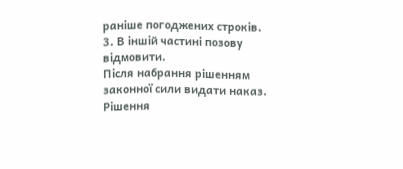раніше погоджених строків.
3. В іншій частині позову відмовити.
Після набрання рішенням законної сили видати наказ.
Рішення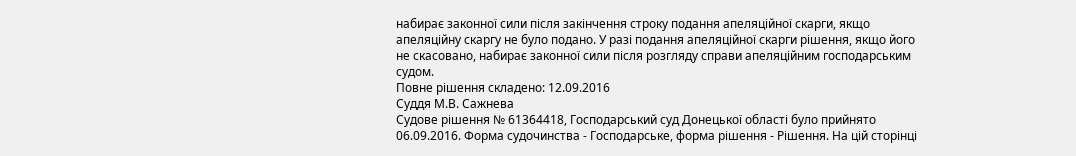набирає законної сили після закінчення строку подання апеляційної скарги, якщо апеляційну скаргу не було подано. У разі подання апеляційної скарги рішення, якщо його не скасовано, набирає законної сили після розгляду справи апеляційним господарським судом.
Повне рішення складено: 12.09.2016
Суддя М.В. Сажнева
Судове рішення № 61364418, Господарський суд Донецької області було прийнято 06.09.2016. Форма судочинства - Господарське, форма рішення - Рішення. На цій сторінці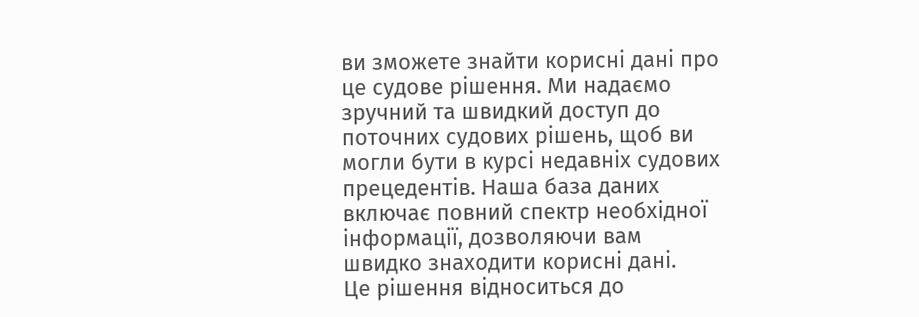ви зможете знайти корисні дані про це судове рішення. Ми надаємо зручний та швидкий доступ до поточних судових рішень, щоб ви могли бути в курсі недавніх судових прецедентів. Наша база даних включає повний спектр необхідної інформації, дозволяючи вам швидко знаходити корисні дані.
Це рішення відноситься до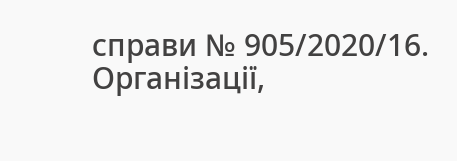справи № 905/2020/16. Організації,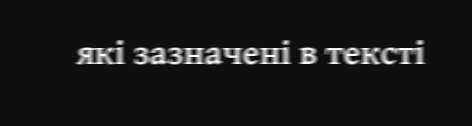які зазначені в тексті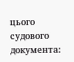цього судового документа: